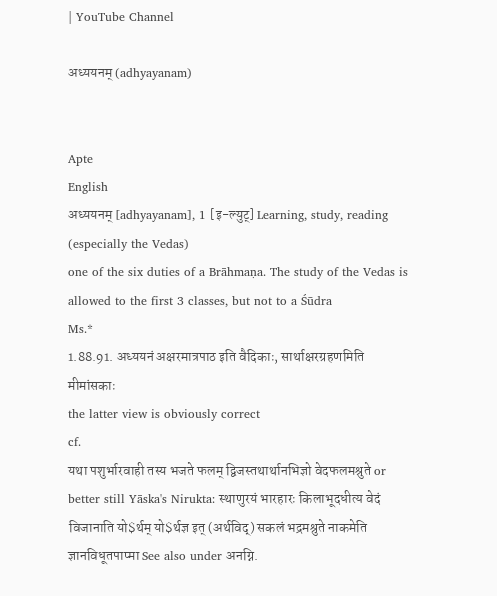| YouTube Channel

अध्ययनम् (adhyayanam)


Apte
English
अध्ययनम् [adhyayanam], 1 [इ-ल्युट्] Learning, study, reading (especially the Vedas)
one of the six duties of a Brāhmaṇa. The study of the Vedas is allowed to the first 3 classes, but not to a Śūdra
Ms.*
1.88.91. अध्ययनं अक्षरमात्रपाठ इति वैदिकाः, सार्थाक्षरग्रहणमिति मीमांसकाः
the latter view is obviously correct
cf.
यथा पशुर्भारवाही तस्य भजते फलम् द्विजस्तथार्थानभिज्ञो वेदफलमश्रुते or better still Yāska's Nirukta: स्थाणुरयं भारहारः किलाभूदधीत्य वेदं विजानाति यो$र्थम् यो$र्थज्ञ इत् (अर्थविद्) सकलं भद्रमश्रुते नाकमेति ज्ञानविधूतपाप्मा See also under अनग्नि.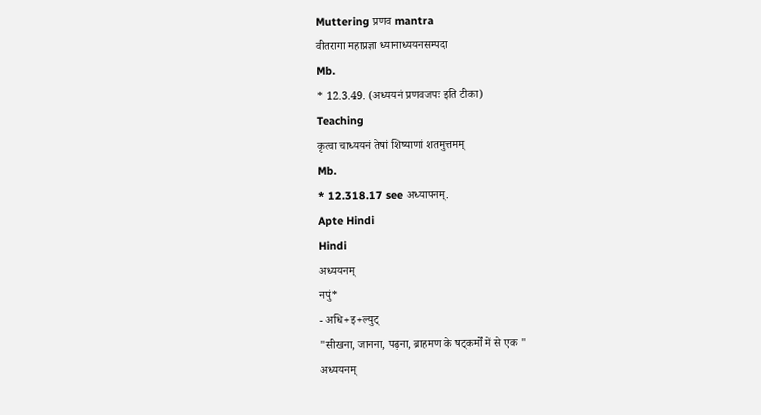Muttering प्रणव mantra
वीतरागा महाप्रज्ञा ध्यानाध्ययनसम्पदा
Mb.
* 12.3.49. (अध्ययनं प्रणवजपः इति टीका)
Teaching
कृत्वा चाध्ययनं तेषां शिष्याणां शतमुत्तमम्
Mb.
* 12.318.17 see अध्यापनम्.
Apte Hindi
Hindi
अध्ययनम्
नपुं*
- अधि+इ+ल्युट्
"सीखना, जानना, पढ़ना, ब्राहमण के षट्कर्मों में से एक "
अध्ययनम्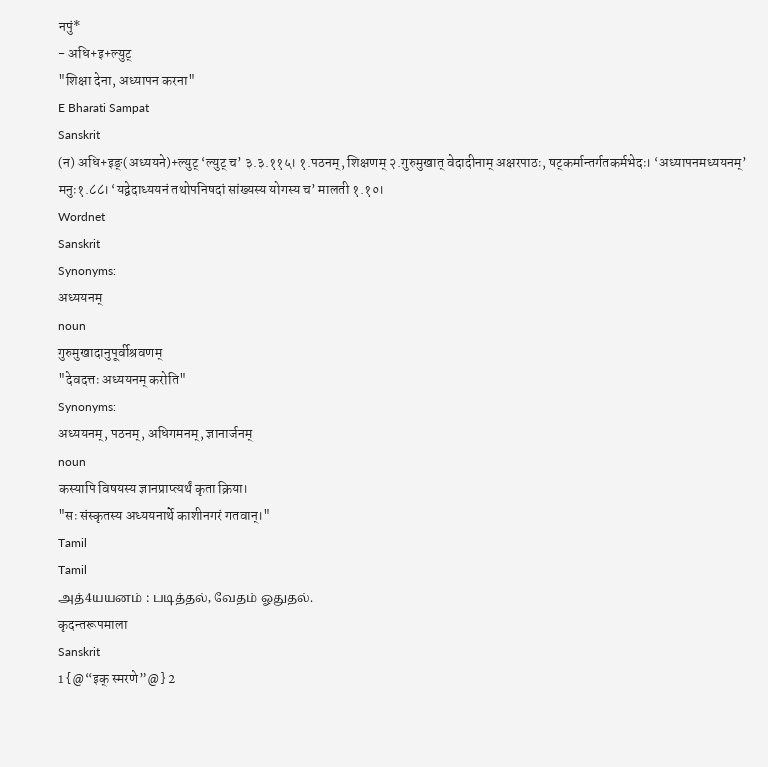नपुं*
- अधि+इ+ल्युट्
"शिक्षा देना, अध्यापन करना"
E Bharati Sampat
Sanskrit
(न) अधि+इङ्(अध्ययने)+ल्युट् ‘ल्युट् च’ ३.३.११५। १.पठनम्, शिक्षणम् २.गुरुमुखात् वेदादीनाम् अक्षरपाठः, षट्कर्मान्तर्गतकर्मभेदः। ‘अध्यापनमध्ययनम्’ मनुः१.८८। ‘यद्वेदाध्ययनं तथोपनिषदां सांख्यस्य योगस्य च’ मालती १.१०।
Wordnet
Sanskrit
Synonyms:
अध्ययनम्
noun
गुरुमुखादानुपूर्वीश्रवणम्
"देवदत्तः अध्ययनम् करोति"
Synonyms:
अध्ययनम्, पठनम्, अधिगमनम्, ज्ञानार्जनम्
noun
कस्यापि विषयस्य ज्ञानप्राप्त्यर्थं कृता क्रिया।
"सः संस्कृतस्य अध्ययनार्थे काशीनगरं गतवान्।"
Tamil
Tamil
அத்4யயனம் : படித்தல், வேதம் ஓதுதல்.
कृदन्तरूपमाला
Sanskrit
1 {@“इक् स्मरणे”@} 2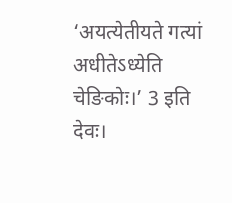‘अयत्येतीयते गत्यां अधीतेऽध्येति चेङिकोः।’ 3 इति देवः।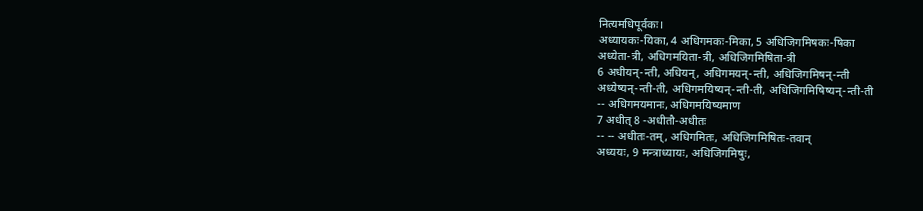नित्यमधिपूर्वकः।
अध्यायकः-यिका, 4 अधिगमकः-मिका, 5 अधिजिगमिषकः-षिका
अध्येता-त्री, अधिगमयिता-त्री, अधिजिगमिषिता-त्री
6 अधीयन्-न्ती, अधियन्, अधिगमयन्-न्ती, अधिजिगमिषन्-न्ती
अध्येष्यन्-न्ती-ती, अधिगमयिष्यन्-न्ती-ती, अधिजिगमिषिष्यन्-न्ती-ती
-- अधिगमयमानः, अधिगमयिष्यमाण
7 अधीत् 8 -अधीतौ-अधीतः
-- -- अधीतः-तम्, अधिगमितः, अधिजिगमिषितः-तवान्
अध्ययः, 9 मन्त्राध्यायः, अधिजिगमिषुः,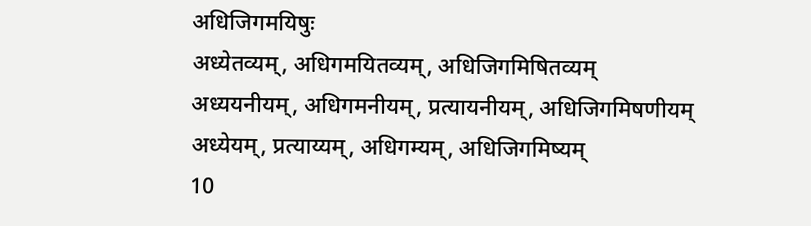अधिजिगमयिषुः
अध्येतव्यम्, अधिगमयितव्यम्, अधिजिगमिषितव्यम्
अध्ययनीयम्, अधिगमनीयम्, प्रत्यायनीयम्, अधिजिगमिषणीयम्
अध्येयम्, प्रत्याय्यम्, अधिगम्यम्, अधिजिगमिष्यम्
10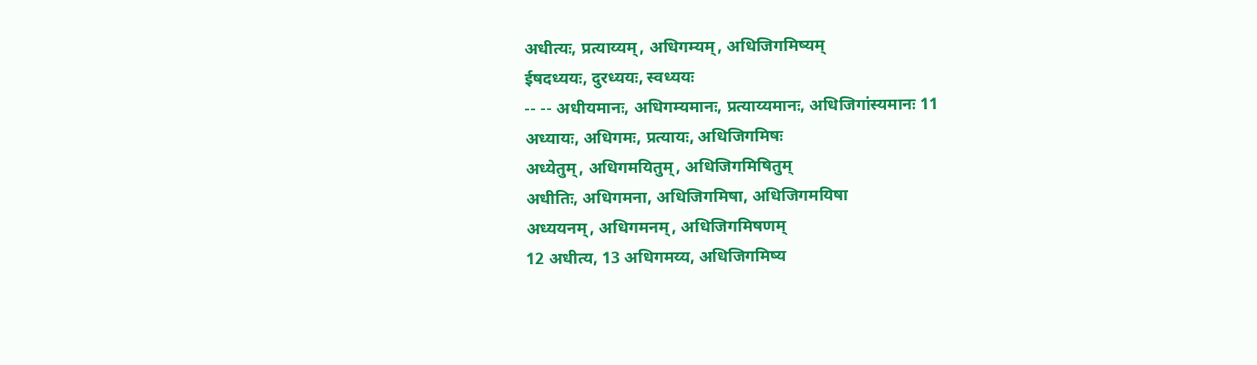अधीत्यः, प्रत्याय्यम्, अधिगम्यम्, अधिजिगमिष्यम्
ईषदध्ययः, दुरध्ययः, स्वध्ययः
-- -- अधीयमानः, अधिगम्यमानः, प्रत्याय्यमानः, अधिजिगांस्यमानः 11
अध्यायः, अधिगमः, प्रत्यायः, अधिजिगमिषः
अध्येतुम्, अधिगमयितुम्, अधिजिगमिषितुम्
अधीतिः, अधिगमना, अधिजिगमिषा, अधिजिगमयिषा
अध्ययनम्, अधिगमनम्, अधिजिगमिषणम्
12 अधीत्य, 13 अधिगमय्य, अधिजिगमिष्य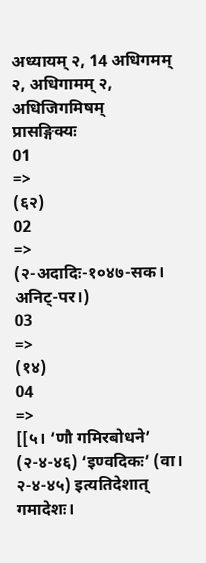अध्यायम् २, 14 अधिगमम् २, अधिगामम् २, अधिजिगमिषम्
प्रासङ्गिक्यः
01
=>
(६२)
02
=>
(२-अदादिः-१०४७-सक। अनिट्-पर।)
03
=>
(१४)
04
=>
[[५। ‘णौ गमिरबोधने’ (२-४-४६) ‘इण्वदिकः’ (वा। २-४-४५) इत्यतिदेशात् गमादेशः।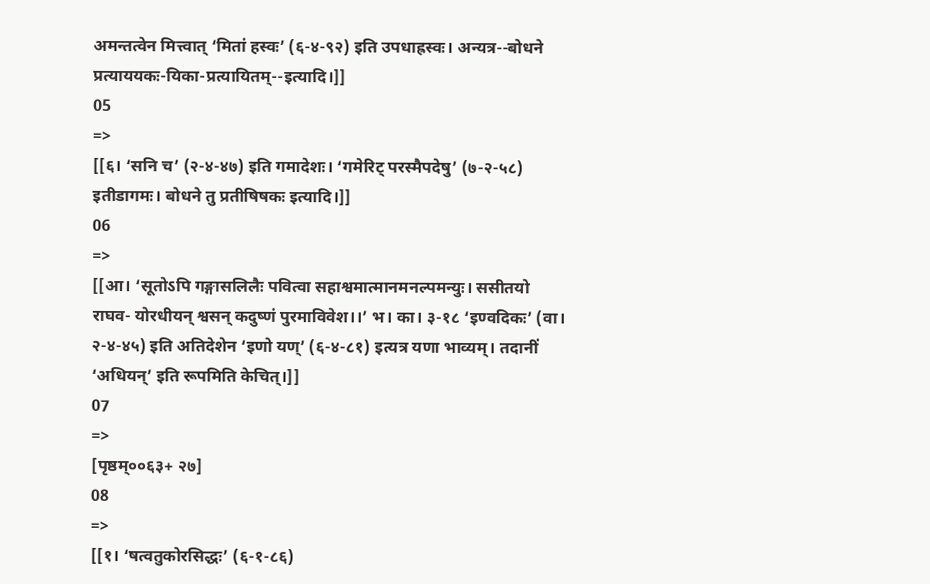अमन्तत्वेन मित्त्वात् ‘मितां हस्वः’ (६-४-९२) इति उपधाह्रस्वः। अन्यत्र--बोधने प्रत्याययकः-यिका-प्रत्यायितम्--इत्यादि।]]
05
=>
[[६। ‘सनि च’ (२-४-४७) इति गमादेशः। ‘गमेरिट् परस्मैपदेषु’ (७-२-५८) इतीडागमः। बोधने तु प्रतीषिषकः इत्यादि।]]
06
=>
[[आ। ‘सूतोऽपि गङ्गासलिलैः पवित्वा सहाश्वमात्मानमनल्पमन्युः। ससीतयो राघव- योरधीयन् श्वसन् कदुष्णं पुरमाविवेश।।’ भ। का। ३-१८ ‘इण्वदिकः’ (वा। २-४-४५) इति अतिदेशेन ‘इणो यण्’ (६-४-८१) इत्यत्र यणा भाव्यम्। तदानीं ‘अधियन्’ इति रूपमिति केचित्।]]
07
=>
[पृष्ठम्००६३+ २७]
08
=>
[[१। ‘षत्वतुकोरसिद्धः’ (६-१-८६)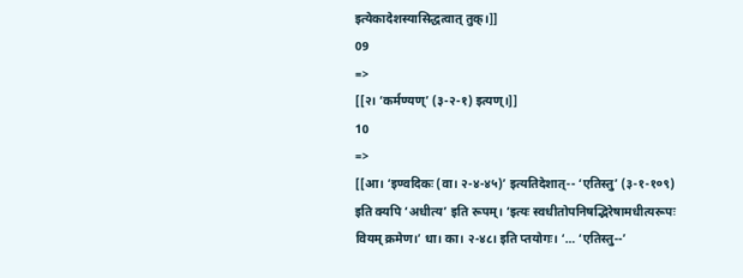इत्येकादेशस्यासिद्धत्वात् तुक्।]]
09
=>
[[२। ‘कर्मण्यण्’ (३-२-१) इत्यण्।]]
10
=>
[[आ। ‘इण्वदिकः (वा। २-४-४५)’ इत्यतिदेशात्-- ‘एतिस्तु’ (३-१-१०९) इति क्यपि ‘अधीत्य’ इति रूपम्। ‘इत्यः स्वधीतोपनिषद्भिरेषामधीत्यरूपः वियम् क्रमेण।’ धा। का। २-४८। इति प्तयोगः। ‘… ‘एतिस्तु--’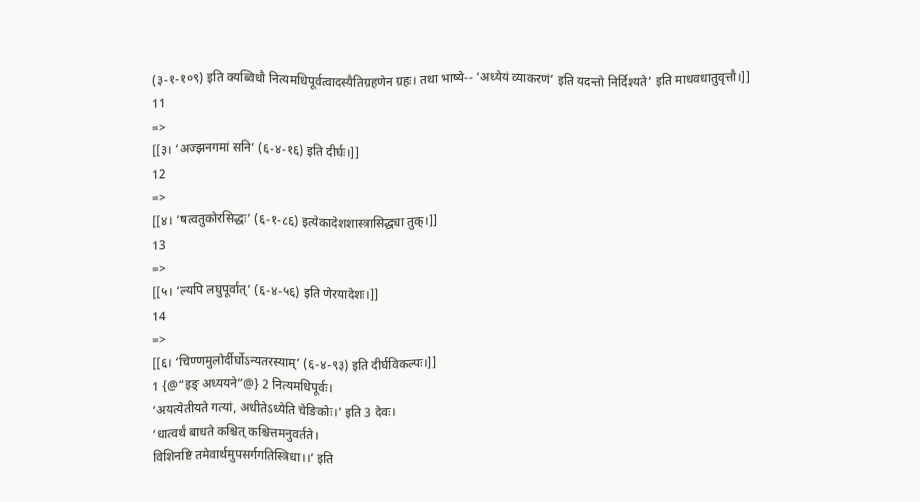(३-१-१०९) इति क्यब्विधौ नित्यमधिपूर्वत्वादस्यैतिग्रहणेन ग्रहः। तथा भाष्ये-- ‘अध्येयं व्याकरणं’ इति यदन्तो निर्दिश्यते’ इति माधवधातुवृत्तौ।]]
11
=>
[[३। ‘अज्झनगमां सनि’ (६-४-१६) इति दीर्घः।]]
12
=>
[[४। ‘षत्वतुकोरसिद्धः’ (६-१-८६) इत्येकादेशशास्त्रासिद्ध्या तुक्।]]
13
=>
[[५। ‘ल्यपि लघुपूर्वात्’ (६-४-५६) इति णेरयादेशः।]]
14
=>
[[६। ‘चिण्णमुलोर्दीर्घोऽन्यतरस्याम्’ (६-४-९३) इति दीर्घविकल्पः।]]
1 {@“इङ् अध्ययने”@} 2 नित्यमधिपूर्वः।
‘अयत्येतीयते गत्यां, अधीतेऽध्येति चेङिकोः।’ इति 3 देवः।
‘धात्वर्थं बाधते कश्चित् कश्चित्तमनुवर्तते।
विशिनष्टि तमेवार्थमुपसर्गगतिस्त्रिधा।।’ इति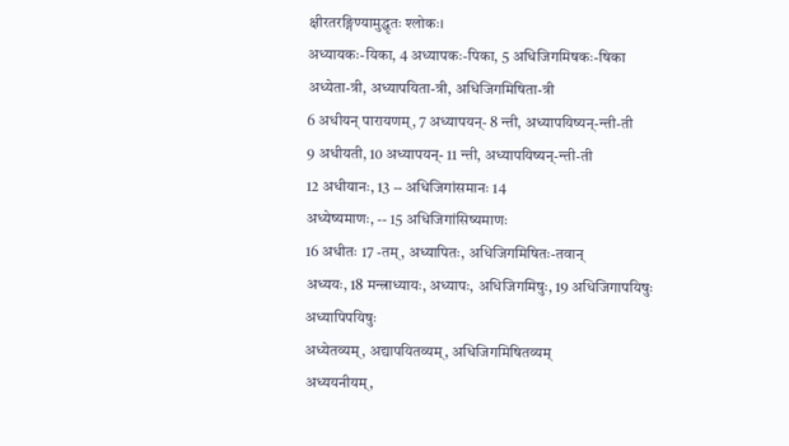क्षीरतरङ्गिण्यामुद्धृतः श्लोकः।
अध्यायकः-यिका, 4 अध्यापकः-पिका, 5 अधिजिगमिषकः-षिका
अध्येता-त्री, अध्यापयिता-त्री, अधिजिगमिषिता-त्री
6 अधीयन् पारायणम्, 7 अध्यापयन्- 8 न्ती, अध्यापयिष्यन्-न्ती-ती
9 अधीयती, 10 अध्यापयन्- 11 न्ती, अध्यापयिष्यन्-न्ती-ती
12 अधीयानः, 13 -- अधिजिगांसमानः 14
अध्येष्यमाणः, -- 15 अधिजिगांसिष्यमाणः
16 अधीतः 17 -तम्, अध्यापितः, अधिजिगमिषितः-तवान्
अध्ययः, 18 मन्त्राध्यायः, अध्यापः, अधिजिगमिषुः, 19 अधिजिगापयिषुः
अध्यापिपयिषुः
अध्येतव्यम्, अद्यापयितव्यम्, अधिजिगमिषितव्यम्
अध्ययनीयम्,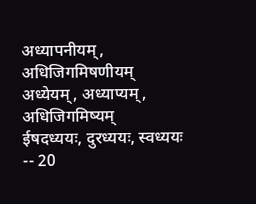अध्यापनीयम्, अधिजिगमिषणीयम्
अध्येयम्, अध्याप्यम्, अधिजिगमिष्यम्
ईषदध्ययः, दुरध्ययः, स्वध्ययः
-- 20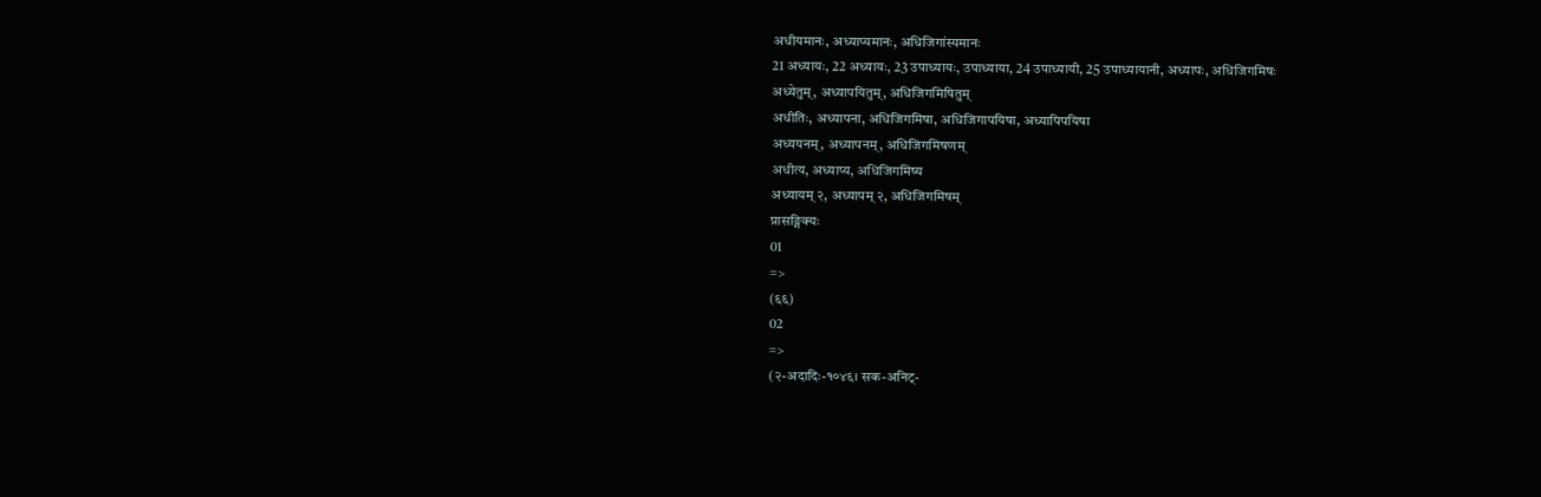अधीयमानः, अध्याप्यमानः, अधिजिगांस्यमानः
21 अध्यायः, 22 अध्यायः, 23 उपाध्यायः, उपाध्याया, 24 उपाध्यायी, 25 उपाध्यायानी, अध्यापः, अधिजिगमिषः
अध्येतुम्, अध्यापयितुम्, अधिजिगमिषितुम्
अधीतिः, अध्यापना, अधिजिगमिषा, अधिजिगापयिषा, अध्यापिपयिषा
अध्ययनम्, अध्यापनम्, अधिजिगमिषणम्
अधीत्य, अध्याप्य, अधिजिगमिष्य
अध्यायम् २, अध्यापम् २, अधिजिगमिषम्
प्रासङ्गिक्यः
01
=>
(६६)
02
=>
(२-अदादिः-१०४६। सक-अनिट्-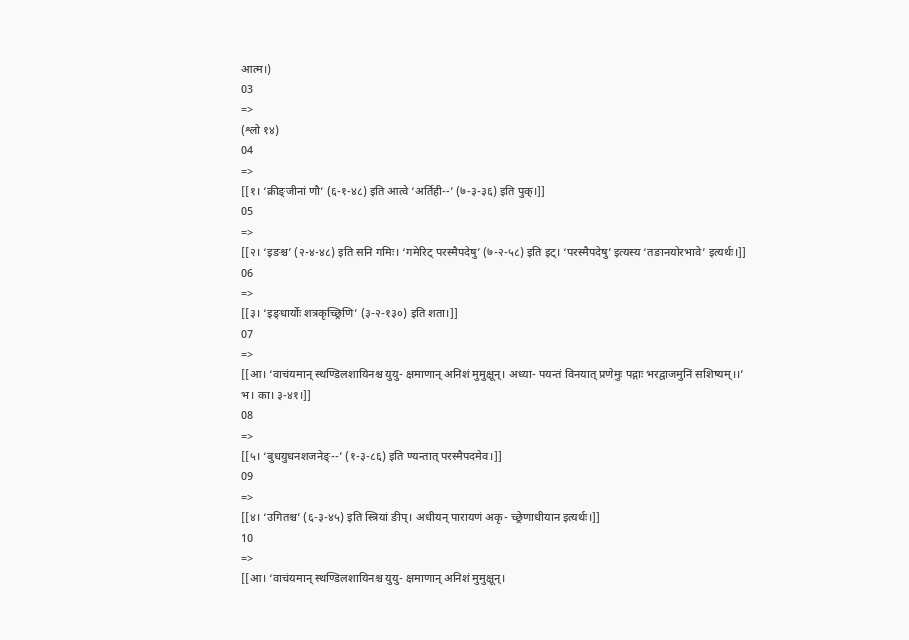आत्म।)
03
=>
(श्लो १४)
04
=>
[[१। ‘क्रीङ्जीनां णौ’ (६-१-४८) इति आत्वे ‘अर्तिही--’ (७-३-३६) इति पुक्।]]
05
=>
[[२। ‘इङश्च’ (२-४-४८) इति सनि गमिः। ‘गमेरिट् परस्मैपदेषु’ (७-२-५८) इति इट्। ‘परस्मैपदेषु’ इत्यस्य ‘तङानयोरभावे’ इत्यर्थः।]]
06
=>
[[३। ‘इङ्धार्योः शत्रकृच्छ्रिणि’ (३-२-१३०) इति शता।]]
07
=>
[[आ। ‘वाचंयमान् स्थण्डिलशायिनश्च युयु- क्षमाणान् अनिशं मुमुक्षून्। अध्या- पयन्तं विनयात् प्रणेमुः पद्गाः भरद्वाजमुनिं सशिष्यम्।।’ भ। का। ३-४१।]]
08
=>
[[५। ‘बुधयुधनशजनेङ्--’ (१-३-८६) इति ण्यन्तात् परस्मैपदमेव।]]
09
=>
[[४। ‘उगितश्च’ (६-३-४५) इति स्त्रियां ङीप्। अधीयन् पारायणं अकृ- च्छ्रेणाधीयान इत्यर्थः।]]
10
=>
[[आ। ‘वाचंयमान् स्थण्डिलशायिनश्च युयु- क्षमाणान् अनिशं मुमुक्षून्।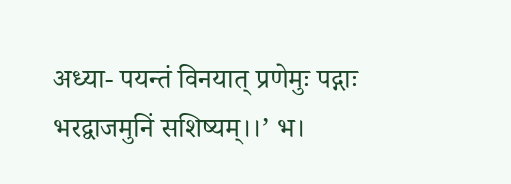अध्या- पयन्तं विनयात् प्रणेमुः पद्गाः भरद्वाजमुनिं सशिष्यम्।।’ भ।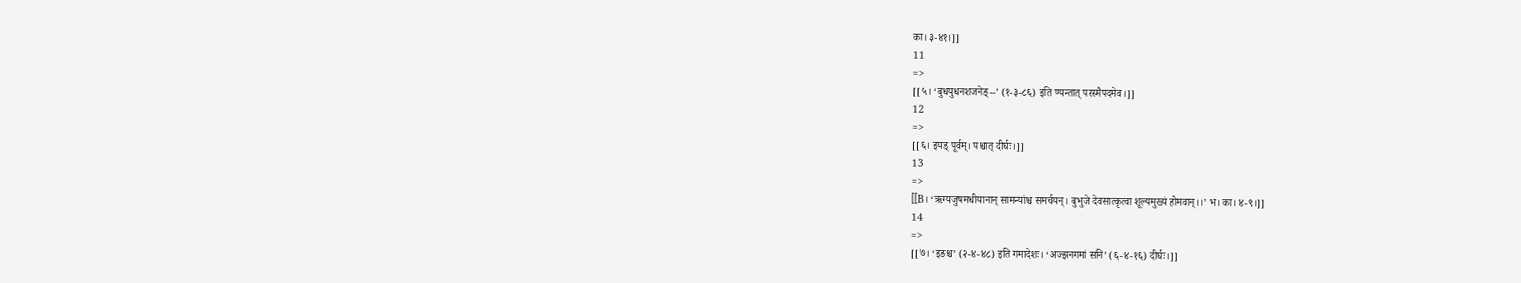का। ३-४१।]]
11
=>
[[५। ‘बुधयुधनशजनेङ्--’ (१-३-८६) इति ण्यन्तात् परस्मैपदमेव।]]
12
=>
[[६। इयड् पूर्वम्। पश्चात् दीर्घः।]]
13
=>
[[B। ‘ऋग्यजुषमधीयानान् सामन्यांश्च समर्चयन्। बुभुजे देवसात्कृत्वा शूल्यमुख्यं होमवान्।।’ भ। का। ४-९।]]
14
=>
[[७। ‘इङश्च’ (२-४-४८) इति गमादेशः। ‘अज्झनगमां सनि’ (६-४-१६) दीर्घः।]]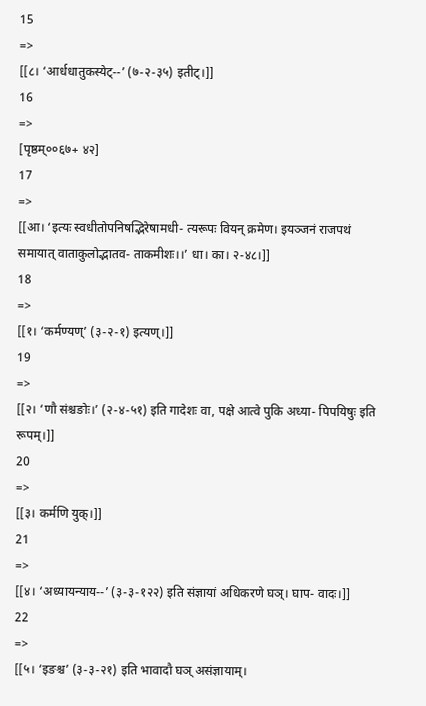15
=>
[[८। ‘आर्धधातुकस्येट्--’ (७-२-३५) इतीट्।]]
16
=>
[पृष्ठम्००६७+ ४२]
17
=>
[[आ। ‘इत्यः स्वधीतोपनिषद्भिरेषामधी- त्यरूपः वियन् क्रमेण। इयञ्जनं राजपथं समायात् वाताकुलोद्भातव- ताकमीशः।।’ धा। का। २-४८।]]
18
=>
[[१। ‘कर्मण्यण्’ (३-२-१) इत्यण्।]]
19
=>
[[२। ‘णौ संश्चङोः।’ (२-४-५१) इति गादेशः वा, पक्षे आत्वे पुकि अध्या- पिपयिषुः इति रूपम्।]]
20
=>
[[३। कर्मणि युक्।]]
21
=>
[[४। ‘अध्यायन्याय--’ (३-३-१२२) इति संज्ञायां अधिकरणे घञ्। घाप- वादः।]]
22
=>
[[५। ‘इङश्च’ (३-३-२१) इति भावादौ घञ् असंज्ञायाम्।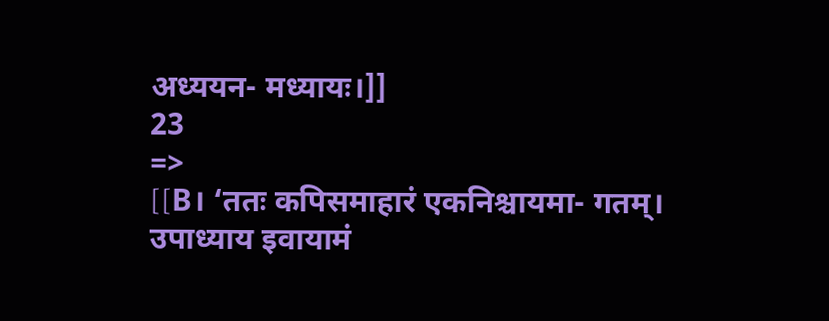अध्ययन- मध्यायः।]]
23
=>
[[B। ‘ततः कपिसमाहारं एकनिश्चायमा- गतम्। उपाध्याय इवायामं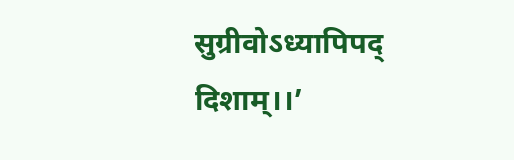सुग्रीवोऽध्यापिपद् दिशाम्।।’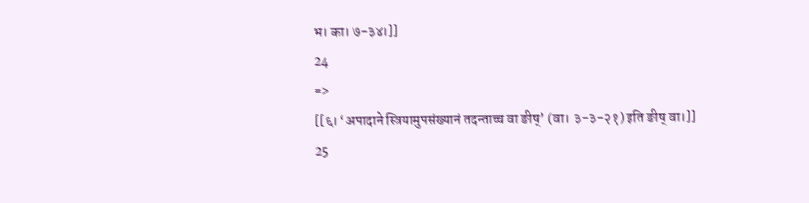भ। का। ७-३४।]]
24
=>
[[६। ‘अपादाने स्त्रियामुपसंख्यानं तदन्ताच्च वा ङीष्’ (वा। ३-३-२१) इति ङीष् वा।]]
25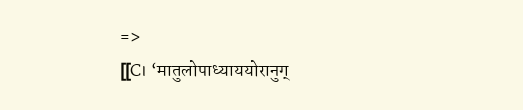=>
[[C। ‘मातुलोपाध्याययोरानुग्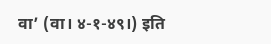वा’ (वा। ४-१-४९।) इति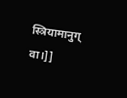स्त्रियामानुग् वा।]]